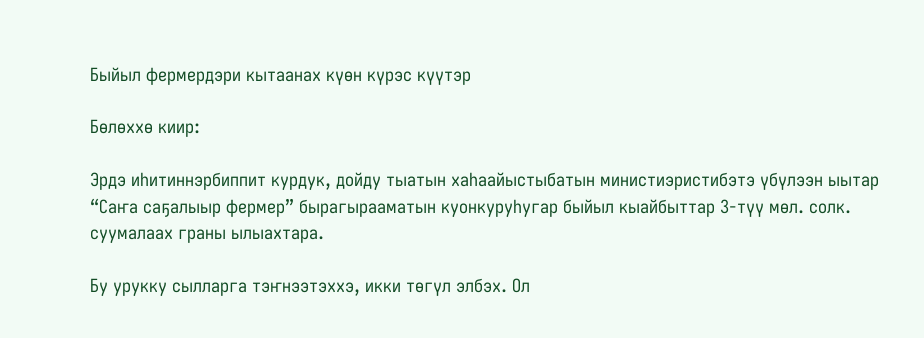Быйыл фермердэри кытаанах күөн күрэс күүтэр

Бөлөххө киир:

Эрдэ иһитиннэрбиппит курдук, дойду тыатын хаһаайыстыбатын министиэристибэтэ үбүлээн ыытар “Саҥа саҕалыыр фермер” бырагырааматын куонкуруһугар быйыл кыайбыттар 3-түү мөл. солк. суумалаах граны ылыахтара.

Бу урукку сылларга тэҥнээтэххэ, икки төгүл элбэх. Ол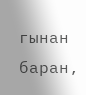гынан баран,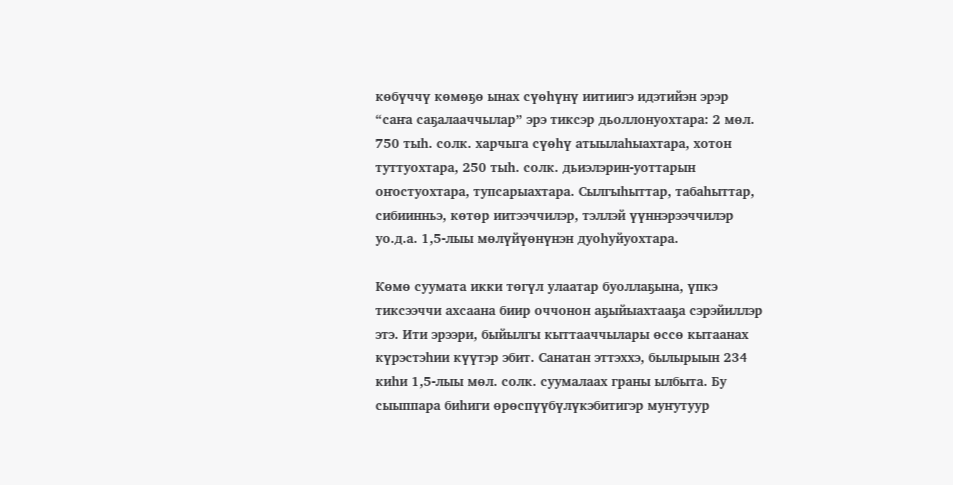көбүччү көмөҕө ынах сүөһүнү иитиигэ идэтийэн эрэр “саҥа саҕалааччылар” эрэ тиксэр дьоллонуохтара: 2 мөл. 750 тыһ. солк. харчыга сүөһү атыылаһыахтара, хотон туттуохтара, 250 тыһ. солк. дьиэлэрин-уоттарын оҥостуохтара, тупсарыахтара. Сылгыһыттар, табаһыттар, сибиинньэ, көтөр иитээччилэр, тэллэй үүннэрээччилэр уо.д.а. 1,5-лыы мөлүйүөнүнэн дуоһуйуохтара.

Көмө суумата икки төгүл улаатар буоллаҕына, үпкэ тиксээччи ахсаана биир оччонон аҕыйыахтааҕа сэрэйиллэр этэ. Ити эрээри, быйылгы кыттааччылары өссө кытаанах күрэстэһии күүтэр эбит. Санатан эттэххэ, былырыын 234 киһи 1,5-лыы мөл. солк. суумалаах граны ылбыта. Бу сыыппара биһиги өрөспүүбүлүкэбитигэр муҥутуур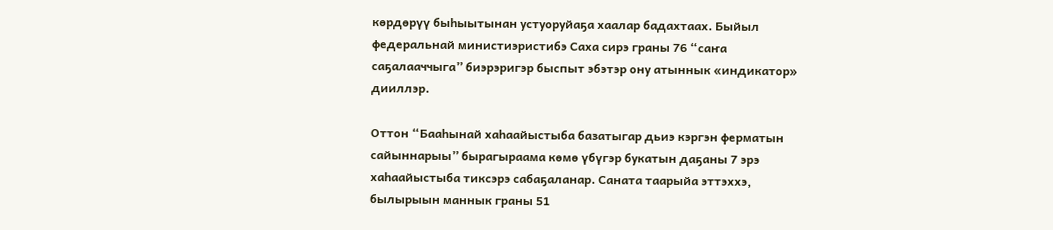көрдөрүү быһыытынан устуоруйаҕа хаалар бадахтаах. Быйыл федеральнай министиэристибэ Саха сирэ граны 76 “саҥа саҕалааччыга” биэрэригэр быспыт эбэтэр ону атыннык «индикатор» дииллэр.

Оттон “Бааһынай хаһаайыстыба базатыгар дьиэ кэргэн ферматын сайыннарыы” бырагыраама көмө үбүгэр букатын даҕаны 7 эрэ хаһаайыстыба тиксэрэ сабаҕаланар. Саната таарыйа эттэххэ, былырыын маннык граны 51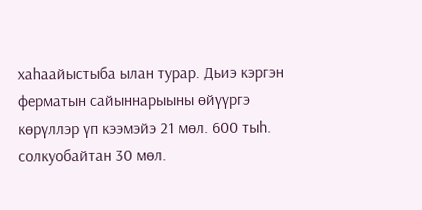хаһаайыстыба ылан турар. Дьиэ кэргэн ферматын сайыннарыыны өйүүргэ көрүллэр үп кээмэйэ 21 мөл. 600 тыһ. солкуобайтан 30 мөл.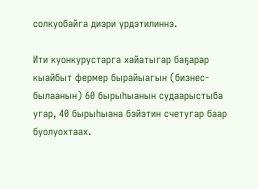солкуобайга диэри үрдэтилиннэ.

Ити куонкурустарга хайатыгар баҕарар кыайбыт фермер бырайыагын (бизнес-былаанын) 60 бырыһыанын судаарыстыба угар, 40 бырыһыана бэйэтин счетугар баар буолуохтаах.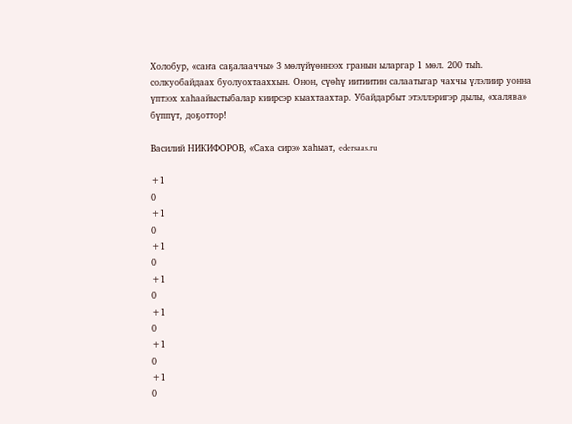Холобур, «саҥа саҕалааччы» 3 мөлүйүөннээх гранын ыларгар 1 мөл. 200 тыһ. солкуобайдаах буолуохтааххын. Онон, сүөһү иитиитин салаатыгар чахчы үлэлиир уонна үптээх хаһаайыстыбалар киирсэр кыахтаахтар. Убайдарбыт этэллэригэр дылы, «халява» бүппүт, доҕоттор!

Василий НИКИФОРОВ, «Саха сирэ» хаһыат, edersaas.ru

+1
0
+1
0
+1
0
+1
0
+1
0
+1
0
+1
0